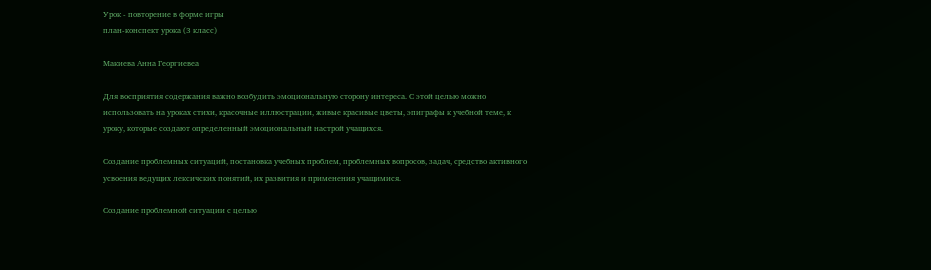Урок - повторение в форме игры
план-конспект урока (3 класс)

Макиева Анна Георгиевеа

Для восприятия содержания важно возбудить эмоциональную сторону интереса. С этой целью можно использовать на уроках стихи, красочные иллюстрации, живые красивые цветы, эпиграфы к учебной теме, к уроку, которые создают определенный эмоциональный настрой учащихся.

Создание проблемных ситуаций, постановка учебных проблем, проблемных вопросов, задач, средство активного усвоения ведущих лексичских понятий, их развития и применения учащимися.

Создание проблемной ситуации с целью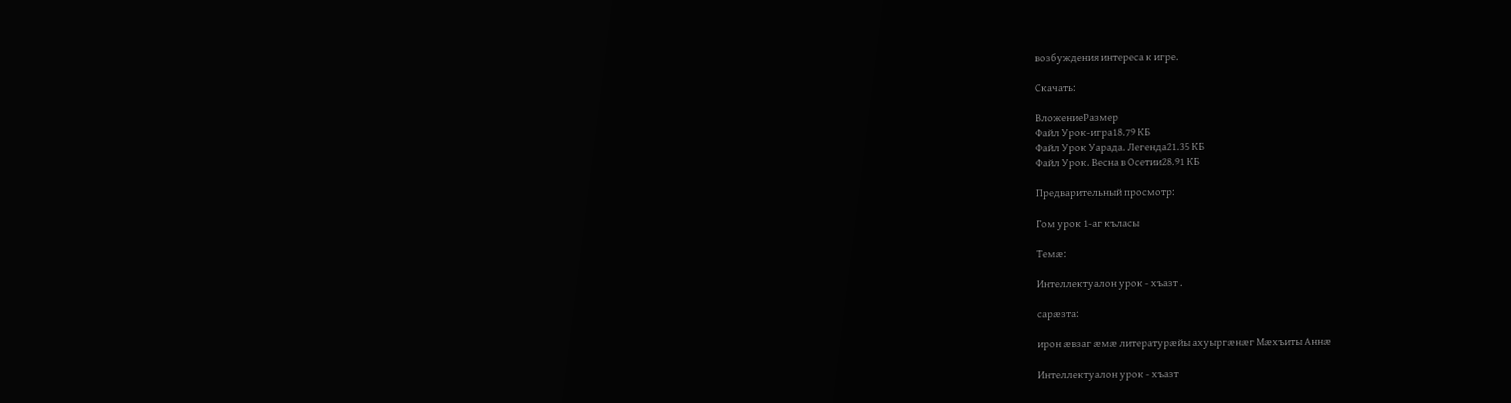возбуждения интереса к игре.

Скачать:

ВложениеРазмер
Файл Урок-игра18.79 КБ
Файл Урок Уарада. Легенда21.35 КБ
Файл Урок. Весна в Осетии28.91 КБ

Предварительный просмотр:

Гом урок 1-аг къласы

Темæ:

Интеллектуалон урок - хъазт .

сарæзта:

ирон æвзаг æмæ литературæйы ахуыргæнæг Мæхъиты Аннæ

Интеллектуалон урок - хъазт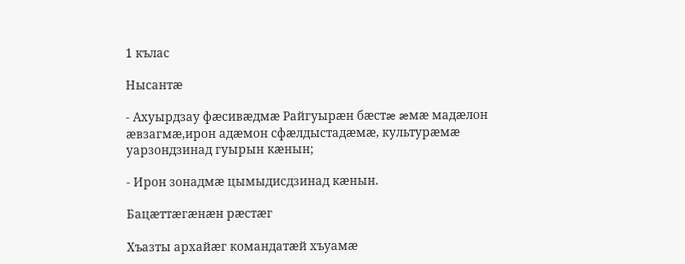1 кълас

Нысантæ

- Ахуырдзау фæсивæдмæ Райгуырæн бæстæ æмæ мадæлон æвзагмæ,ирон адæмон сфæлдыстадæмæ, культурæмæ уарзондзинад гуырын кæнын;

- Ирон зонадмæ цымыдисдзинад кæнын.

Бацæттæгæнæн рæстæг

Хъазты архайæг командатæй хъуамæ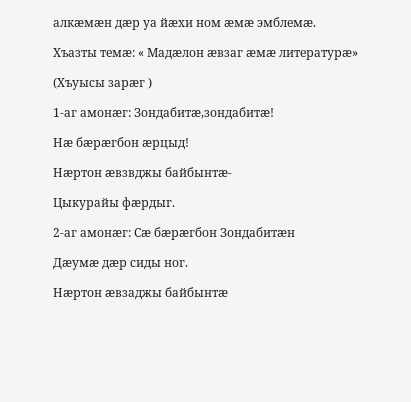алкæмæн дæр уа йæхи ном æмæ эмблемæ.

Хъазты темæ: « Мадæлон æвзаг æмæ литературæ»

(Хъуысы зарæг )

1-аг амонæг: Зондабитæ,зондабитæ!

Нæ бæрæгбон æрцыд!

Нæртон æвзвджы байбынтæ-

Цыкурайы фæрдыг.

2-аг амонæг: Сæ бæрæгбон Зондабитæн

Дæумæ дæр сиды ног.

Нæртон æвзаджы байбынтæ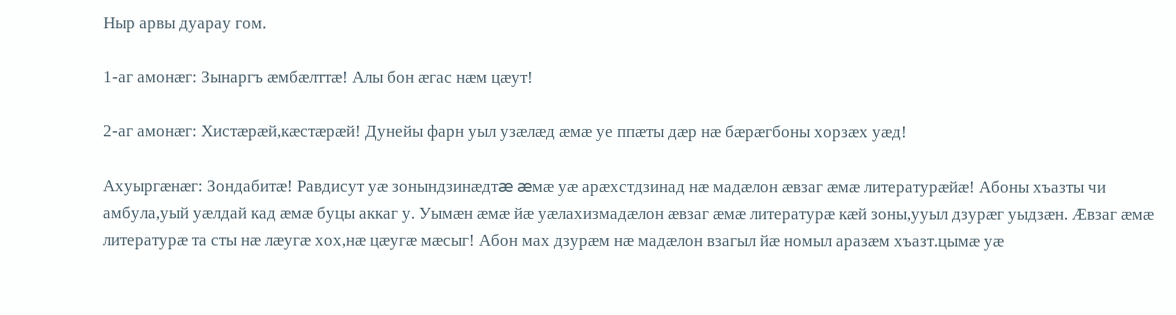Ныр арвы дуарау гом.

1-аг амонæг: Зынаргъ æмбæлттæ! Алы бон æгас нæм цæут!

2-аг амонæг: Хистæрæй,кæстæрæй! Дунейы фарн уыл узæлæд æмæ уе ппæты дæр нæ бæрæгбоны хорзæх уæд!

Ахуыргæнæг: Зондабитæ! Равдисут уæ зонындзинæдтæ æмæ уæ арæхстдзинад нæ мадæлон æвзаг æмæ литературæйæ! Абоны хъазты чи амбула,уый уæлдай кад æмæ буцы аккаг у. Уымæн æмæ йæ уæлахизмадæлон æвзаг æмæ литературæ кæй зоны,ууыл дзурæг уыдзæн. Æвзаг æмæ литературæ та сты нæ лæугæ хох,нæ цæугæ мæсыг! Абон мах дзурæм нæ мадæлон взагыл йæ номыл аразæм хъазт.цымæ уæ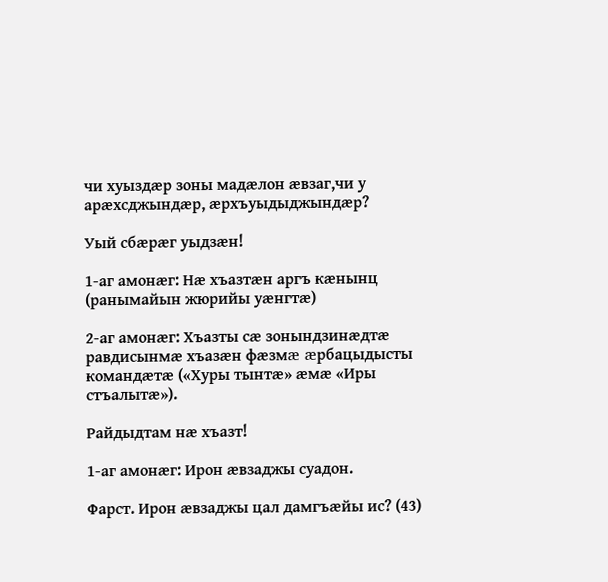чи хуыздæр зоны мадæлон æвзаг,чи у арæхсджындæр, æрхъуыдыджындæр?

Уый сбæрæг уыдзæн!

1-аг амонæг: Нæ хъазтæн аргъ кæнынц (ранымайын жюрийы уæнгтæ)

2-аг амонæг: Хъазты сæ зонындзинæдтæ равдисынмæ хъазæн фæзмæ æрбацыдысты командæтæ («Хуры тынтæ» æмæ «Иры стъалытæ»).

Райдыдтам нæ хъазт!

1-аг амонæг: Ирон æвзаджы суадон.

Фарст. Ирон æвзаджы цал дамгъæйы ис? (43)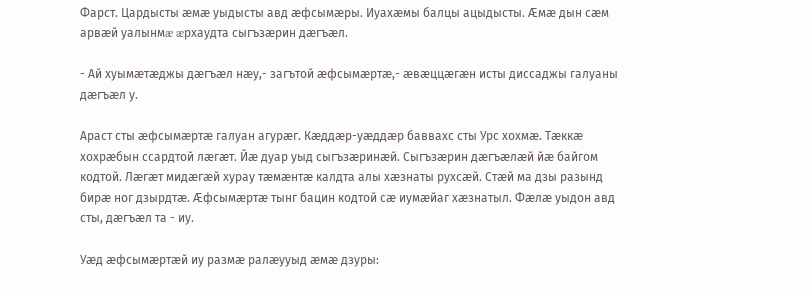Фарст. Цардысты æмæ уыдысты авд æфсымæры. Иуахæмы балцы ацыдысты. Æмæ дын сæм арвæй уалынмæ æрхаудта сыгъзæрин дæгъæл.

- Ай хуымæтæджы дæгъæл нæу,- загътой æфсымæртæ,- æвæццæгæн исты диссаджы галуаны дæгъæл у.

Араст сты æфсымæртæ галуан агурæг. Кæддæр-уæддæр баввахс сты Урс хохмæ. Тæккæ хохрæбын ссардтой лæгæт. Йæ дуар уыд сыгъзæринæй. Сыгъзæрин дæгъæлæй йæ байгом кодтой. Лæгæт мидæгæй хурау тæмæнтæ калдта алы хæзнаты рухсæй. Стæй ма дзы разынд бирæ ног дзырдтæ. Æфсымæртæ тынг бацин кодтой сæ иумæйаг хæзнатыл. Фæлæ уыдон авд сты, дæгъæл та - иу.

Уæд æфсымæртæй иу размæ ралæууыд æмæ дзуры: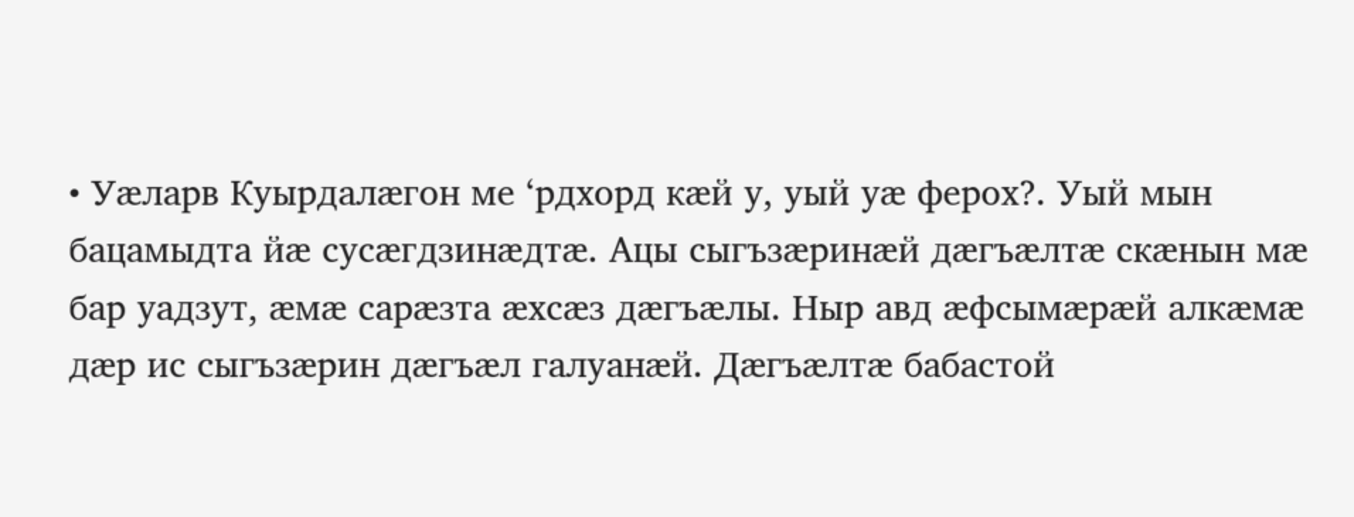• Уæларв Куырдалæгон ме ‘рдхорд кæй у, уый уæ ферох?. Уый мын бацамыдта йæ сусæгдзинæдтæ. Ацы сыгъзæринæй дæгъæлтæ скæнын мæ бар уадзут, æмæ сарæзта æхсæз дæгъæлы. Ныр авд æфсымæрæй алкæмæ дæр ис сыгъзæрин дæгъæл галуанæй. Дæгъæлтæ бабастой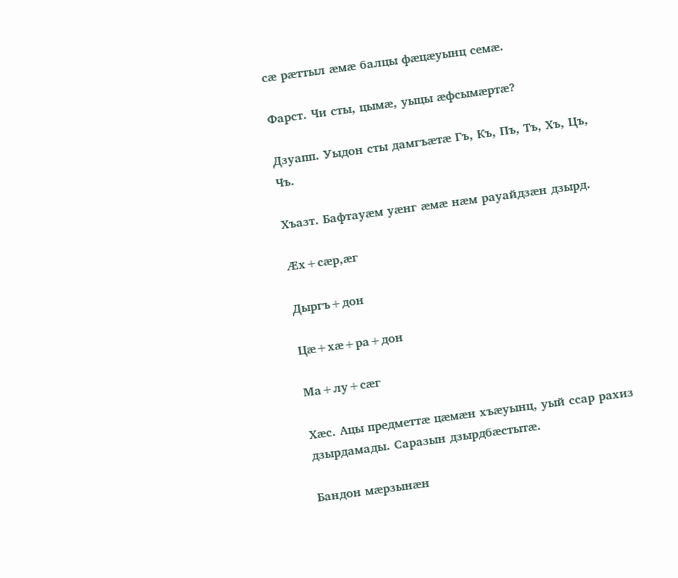сæ рæттыл æмæ балцы фæцæуынц семæ.

Фарст. Чи сты, цымæ, уыцы æфсымæртæ?

Дзуапп. Уыдон сты дамгъæтæ Гъ, Къ, Пъ, Тъ, Хъ, Цъ, Чъ.

Хъазт. Бафтауæм уæнг æмæ нæм рауайдзæн дзырд.

Æх+сæр,æг

Дыргъ+дон

Цæ+хæ+ра+дон

Ма+лу+сæг

Хæс. Ацы предметтæ цæмæн хъæуынц, уый ссар рахиз дзырдамады. Саразын дзырдбæстытæ.

Бандон мæрзынæн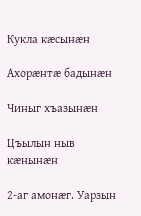Кукла кæсынæн

Ахорæнтæ бадынæн

Чиныг хъазынæн

Цъылын ныв кæнынæн

2-аг амонæг. Уарзын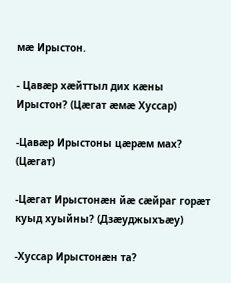мæ Ирыстон.

- Цавæр хæйттыл дих кæны Ирыстон? (Цæгат æмæ Хуссар)

-Цавæр Ирыстоны цæрæм мах? (Цæгат)

-Цæгат Ирыстонæн йæ сæйраг горæт куыд хуыйны? (Дзæуджыхъæу)

-Хуссар Ирыстонæн та?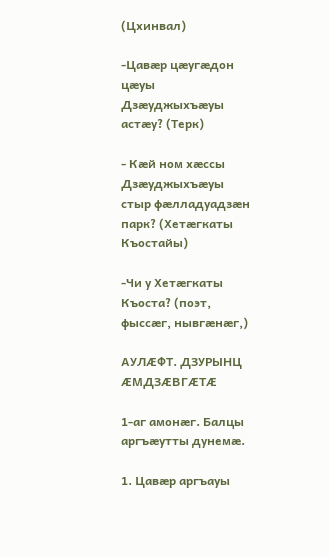(Цхинвал)

-Цавæр цæугæдон цæуы Дзæуджыхъæуы астæу? (Терк)

- Кæй ном хæссы Дзæуджыхъæуы стыр фæлладуадзæн парк? (Хетæгкаты Къостайы)

-Чи у Хетæгкаты Къоста? (поэт, фыссæг, нывгæнæг,)

АУЛÆФТ. ДЗУРЫНЦ ÆМДЗÆВГÆТÆ

1-аг амонæг. Балцы аргъæутты дунемæ.

1. Цавæр аргъауы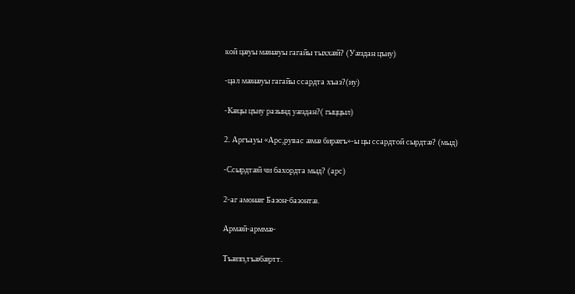кой цæуы мæнæуы гагайы тыххæй? (Уæздан цъиу)

-цал мæнæуы гагайы ссардта хъаз?(иу)

-Кæцы цъиу разынд уæздан?( гыццыл)

2. Аргъауы «Арс,рувас æмæ бирæгъ»-ы цы ссардтой сырдтæ? (мыд)

-Ссырдтæй чи бахордта мыд? (арс)

2-аг амонæг Базон-базонтæ.

Армæй-арммæ-

Тъæпп,тъæбæртт.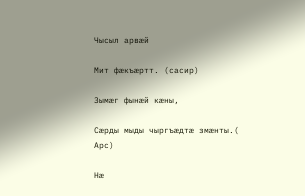Чысыл арвæй

Мит фæкъæртт. (сасир)

Зымæг фынæй кæны,

Сæрды мыды чыргъæдтæ змæнты.( Арс)

Нæ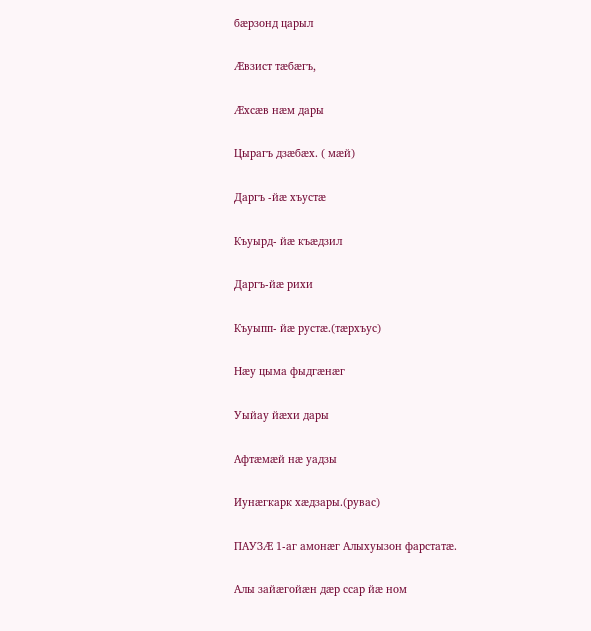бæрзонд царыл

Æвзист тæбæгъ,

Æхсæв нæм дары

Цырагъ дзæбæх. ( мæй)

Даргъ -йæ хъустæ

Къуырд- йæ къæдзил

Даргъ-йæ рихи

Къуыпп- йæ рустæ.(тæрхъус)

Нæу цыма фыдгæнæг

Уыйау йæхи дары

Афтæмæй нæ уадзы

Иунæгкарк хæдзары.(рувас)

ПАУЗÆ 1-аг амонæг Алыхуызон фарстатæ.

Алы зайæгойæн дæр ссар йæ ном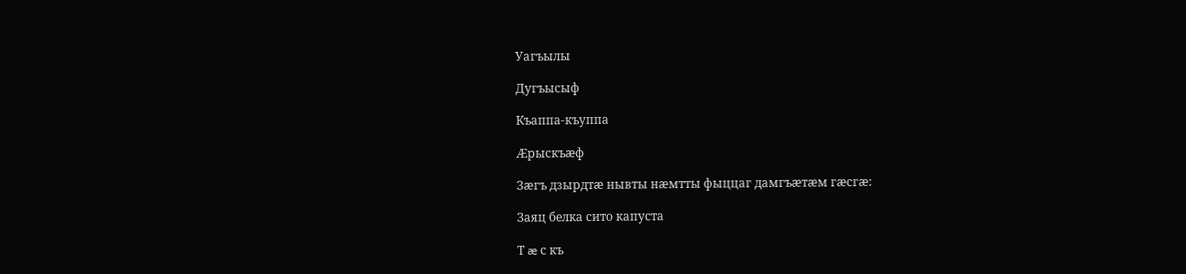Уагъылы

Дугъысыф

Къаппа-къуппа

Æрыскъæф

Зæгъ дзырдтæ нывты нæмтты фыццаг дамгъæтæм гæсгæ:

Заяц белка сито капуста

Т æ с къ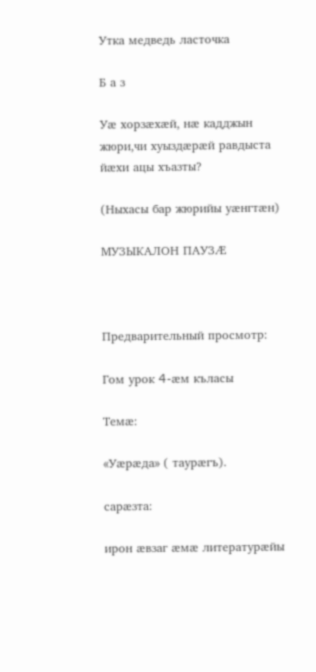Утка медведь ласточка

Б а з

Уæ хорзæхæй, нæ кадджын жюри,чи хуыздæрæй равдыста йæхи ацы хъазты?

(Ныхасы бар жюрийы уæнгтæн)

МУЗЫКАЛОН ПАУЗÆ



Предварительный просмотр:

Гом урок 4-æм къласы

Темæ:

«Уæрæда» ( таурæгъ).

сарæзта:

ирон æвзаг æмæ литературæйы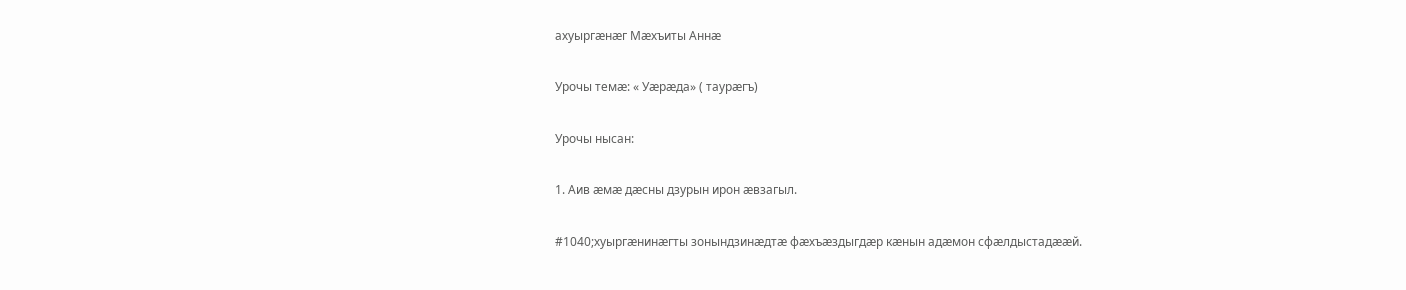ахуыргæнæг Мæхъиты Аннæ

Урочы темæ: « Уæрæда» ( таурæгъ)

Урочы нысан:

1. Аив æмæ дæсны дзурын ирон æвзагыл.

#1040;хуыргæнинæгты зонындзинæдтæ фæхъæздыгдæр кæнын адæмон сфæлдыстадææй.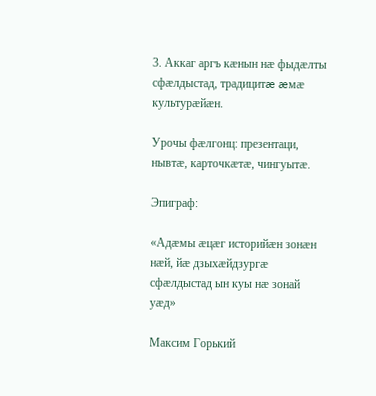3. Аккаг аргъ кæнын нæ фыдæлты сфæлдыстад, традицитæ æмæ культурæйæн.

Урочы фæлгонц: презентаци, нывтæ, карточкæтæ, чингуытæ.

Эпиграф:

«Адæмы æцæг историйæн зонæн нæй, йæ дзыхæйдзургæ сфæлдыстад ын куы нæ зонай уæд»

Максим Горький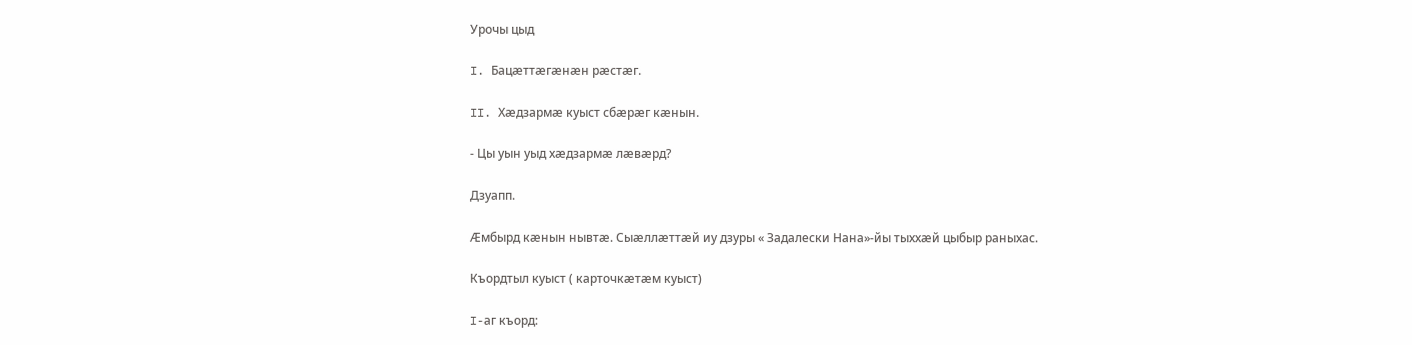Урочы цыд

I. Бацæттæгæнæн рæстæг.

II. Хæдзармæ куыст сбæрæг кæнын.

- Цы уын уыд хæдзармæ лæвæрд?

Дзуапп.

Æмбырд кæнын нывтæ. Сыæллæттæй иу дзуры « Задалески Нана»-йы тыххæй цыбыр раныхас.

Къордтыл куыст ( карточкæтæм куыст)

I-аг къорд: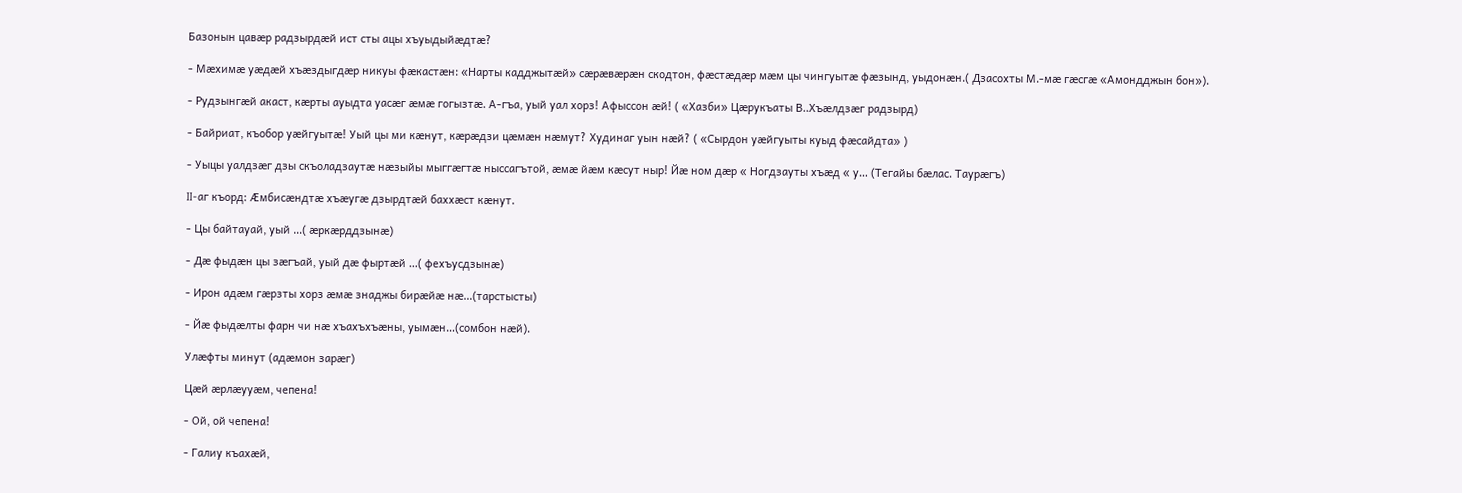Базонын цавæр радзырдæй ист сты ацы хъуыдыйæдтæ?

- Мæхимæ уæдæй хъæздыгдæр никуы фæкастæн: «Нарты кадджытæй» сæрæвæрæн скодтон, фæстæдæр мæм цы чингуытæ фæзынд, уыдонæн.( Дзасохты М.-мæ гæсгæ «Амондджын бон»).

- Рудзынгæй акаст, кæрты ауыдта уасæг æмæ гогызтæ. А-гъа, уый уал хорз! Афыссон æй! ( «Хазби» Цæрукъаты В..Хъæлдзæг радзырд)

- Байриат, къобор уæйгуытæ! Уый цы ми кæнут, кæрæдзи цæмæн нæмут? Худинаг уын нæй? ( «Сырдон уæйгуыты куыд фæсайдта» )

- Уыцы уалдзæг дзы скъоладзаутæ нæзыйы мыггæгтæ ныссагътой, æмæ йæм кæсут ныр! Йæ ном дæр « Ногдзауты хъæд « у… (Тегайы бæлас. Таурæгъ)

II-аг къорд: Æмбисæндтæ хъæугæ дзырдтæй баххæст кæнут.

- Цы байтауай, уый …( æркæрддзынæ)

- Дæ фыдæн цы зæгъай, уый дæ фыртæй …( фехъусдзынæ)

- Ирон адæм гæрзты хорз æмæ знаджы бирæйæ нæ…(тарстысты)

- Йæ фыдæлты фарн чи нæ хъахъхъæны, уымæн…(сомбон нæй).

Улæфты минут (адæмон зарæг)

Цæй æрлæууæм, чепена!

- Ой, ой чепена!

- Галиу къахæй,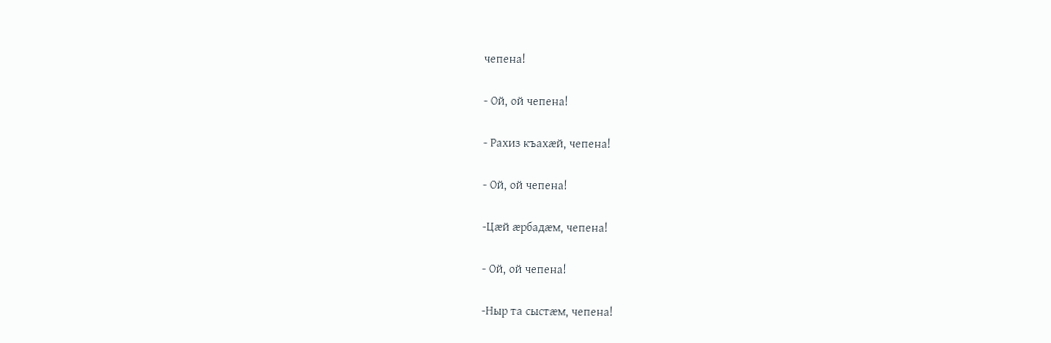чепена!

- Ой, ой чепена!

- Рахиз къахæй, чепена!

- Ой, ой чепена!

-Цæй æрбадæм, чепена!

- Ой, ой чепена!

-Ныр та сыстæм, чепена!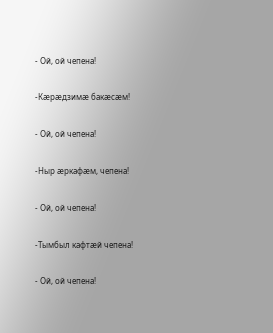- Ой, ой чепена!

-Кæрæдзимæ бакæсæм!

- Ой, ой чепена!

-Ныр æркафæм, чепена!

- Ой, ой чепена!

-Тымбыл кафтæй чепена!

- Ой, ой чепена!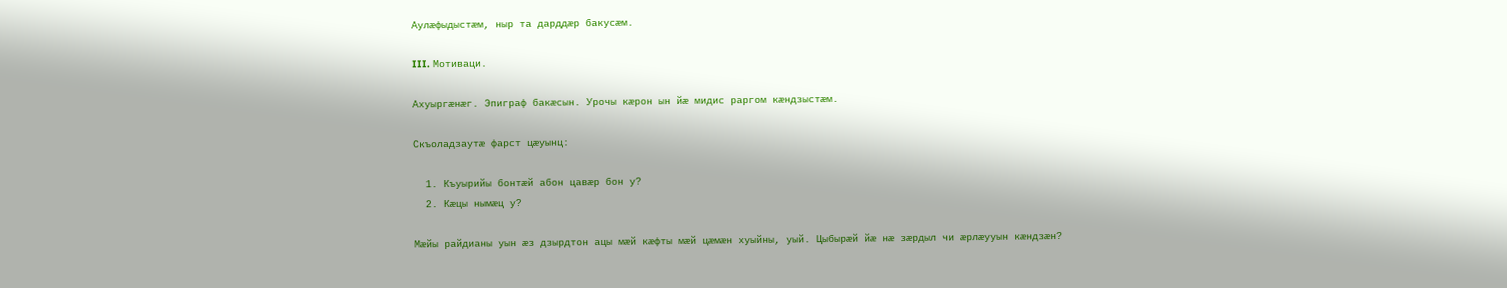Аулæфыдыстæм, ныр та дарддæр бакусæм.

III. Мотиваци.

Ахуыргæнæг. Эпиграф бакæсын. Урочы кæрон ын йæ мидис раргом кæндзыстæм.

Скъоладзаутæ фарст цæуынц:

  1. Къуырийы бонтæй абон цавæр бон у?
  2. Кæцы нымæц у?

Мæйы райдианы уын æз дзырдтон ацы мæй кæфты мæй цæмæн хуыйны, уый. Цыбырæй йæ нæ зæрдыл чи æрлæууын кæндзæн?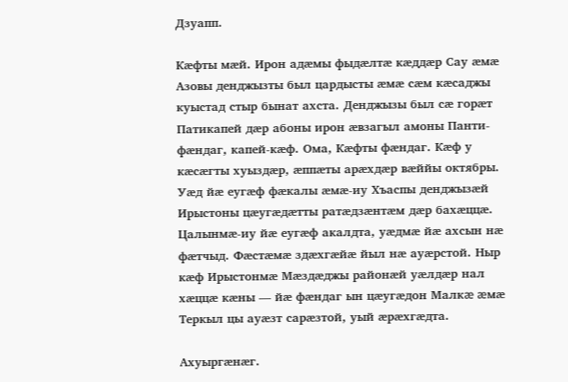Дзуапп.

Кæфты мæй. Ирон адæмы фыдæлтæ кæддæр Сау æмæ Азовы денджызты был цардысты æмæ сæм кæсаджы куыстад стыр бынат ахста. Денджызы был сæ горæт Патикапей дæр абоны ирон æвзагыл амоны Панти-фæндаг, капей-кæф. Ома, Кæфты фæндаг. Кæф у кæсæгты хуыздæр, æппæты арæхдæр вæййы октябры. Уæд йæ еугæф фæкалы æмæ-иу Хъаспы денджызæй Ирыстоны цæугæдæтты ратæдзæнтæм дæр бахæццæ. Цалынмæ-иу йæ еугæф акалдта, уæдмæ йæ ахсын нæ фæтчыд. Фæстæмæ здæхгæйæ йыл нæ ауæрстой. Ныр кæф Ирыстонмæ Мæздæджы районæй уæлдæр нал хæццæ кæны — йæ фæндаг ын цæугæдон Малкæ æмæ Теркыл цы ауæзт сарæзтой, уый æрæхгæдта.

Ахуыргæнæг.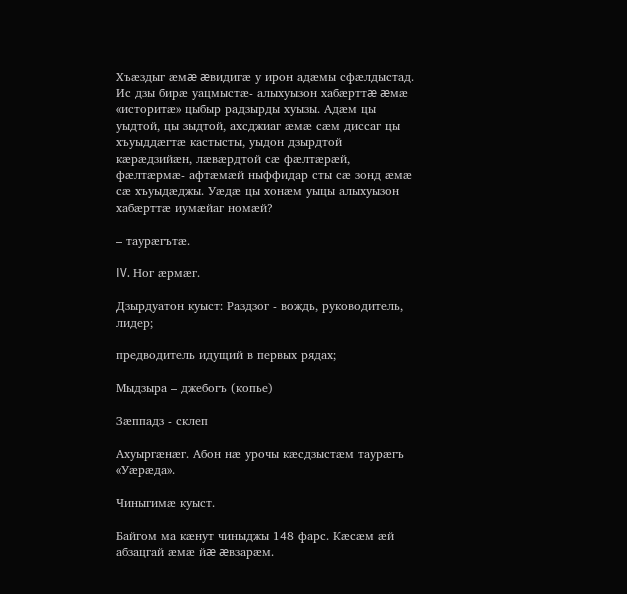Хъæздыг æмæ æвидигæ у ирон адæмы сфæлдыстад. Ис дзы бирæ уацмыстæ- алыхуызон хабæрттæ æмæ «историтæ» цыбыр радзырды хуызы. Адæм цы уыдтой, цы зыдтой, ахсджиаг æмæ сæм диссаг цы хъуыддæгтæ кастысты, уыдон дзырдтой кæрæдзийæн, лæвæрдтой сæ фæлтæрæй, фæлтæрмæ- афтæмæй ныффидар сты сæ зонд æмæ сæ хъуыдæджы. Уæдæ цы хонæм уыцы алыхуызон хабæрттæ иумæйаг номæй?

– таурæгътæ.

IV. Ног æрмæг.

Дзырдуатон куыст: Раздзог - вождь, руководитель, лидер;

предводитель идущий в первых рядах;

Мыдзыра – джебогъ (копье)

Зæппадз - склеп

Ахуыргæнæг. Абон нæ урочы кæсдзыстæм таурæгъ «Уæрæда».

Чиныгимæ куыст.

Байгом ма кæнут чиныджы 148 фарс. Кæсæм æй абзацгай æмæ йæ æвзарæм.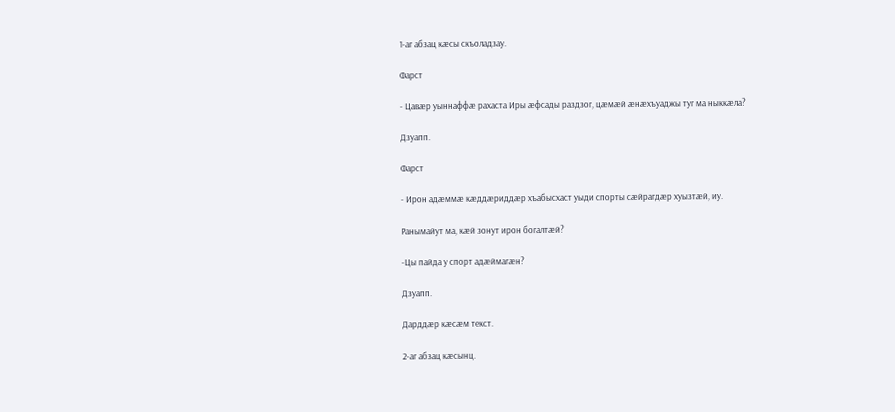1-аг абзац кæсы скъоладзау.

Фарст

- Цавæр уыннаффæ рахаста Иры æфсады раздзог, цæмæй æнæхъуаджы туг ма ныккæла?

Дзуапп.

Фарст

- Ирон адæммæ кæддæриддæр хъабысхаст уыди спорты сæйрагдæр хуызтæй, иу.

Ранымайут ма, кæй зонут ирон богалтæй?

-Цы пайда у спорт адæймагæн?

Дзуапп.

Дарддæр кæсæм текст.

2-аг абзац кæсынц.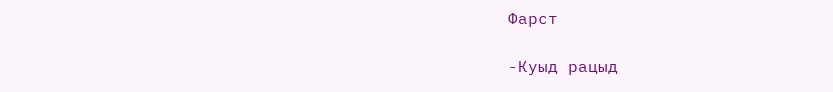Фарст

-Куыд рацыд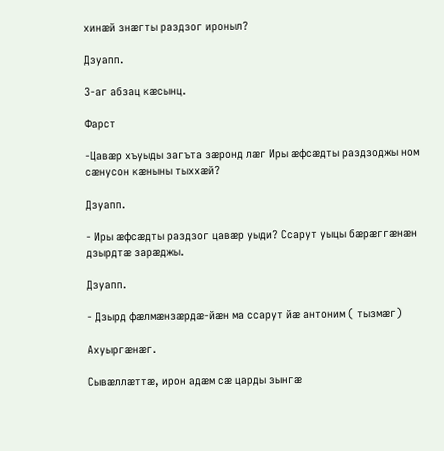хинæй знæгты раздзог ироныл?

Дзуапп.

3-аг абзац кæсынц.

Фарст

-Цавæр хъуыды загъта зæронд лæг Иры æфсæдты раздзоджы ном сæнусон кæныны тыххæй?

Дзуапп.

- Иры æфсæдты раздзог цавæр уыди? Ссарут уыцы бæрæггæнæн дзырдтæ зарæджы.

Дзуапп.

- Дзырд фæлмæнзæрдæ-йæн ма ссарут йæ антоним ( тызмæг)

Ахуыргæнæг.

Сывæллæттæ, ирон адæм сæ царды зынгæ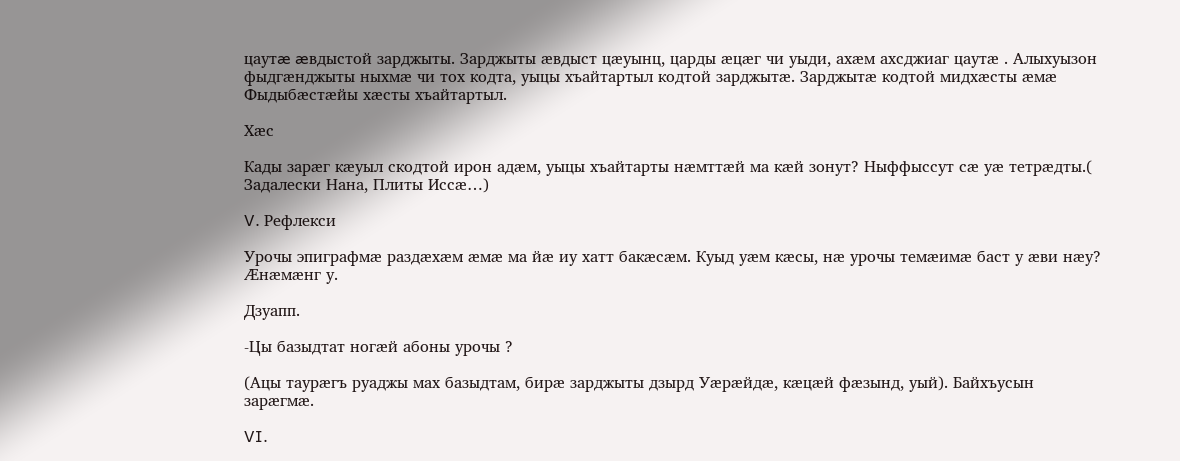цаутæ æвдыстой зарджыты. Зарджыты æвдыст цæуынц, царды æцæг чи уыди, ахæм ахсджиаг цаутæ . Алыхуызон фыдгæнджыты ныхмæ чи тох кодта, уыцы хъайтартыл кодтой зарджытæ. Зарджытæ кодтой мидхæсты æмæ Фыдыбæстæйы хæсты хъайтартыл.

Хæс

Кады зарæг кæуыл скодтой ирон адæм, уыцы хъайтарты нæмттæй ма кæй зонут? Ныффыссут сæ уæ тетрæдты.( Задалески Нана, Плиты Иссæ…)

V. Рефлекси

Урочы эпиграфмæ раздæхæм æмæ ма йæ иу хатт бакæсæм. Куыд уæм кæсы, нæ урочы темæимæ баст у æви нæу? Æнæмæнг у.

Дзуапп.

-Цы базыдтат ногæй абоны урочы ?

(Ацы таурæгъ руаджы мах базыдтам, бирæ зарджыты дзырд Уæрæйдæ, кæцæй фæзынд, уый). Байхъусын зарæгмæ.

VI.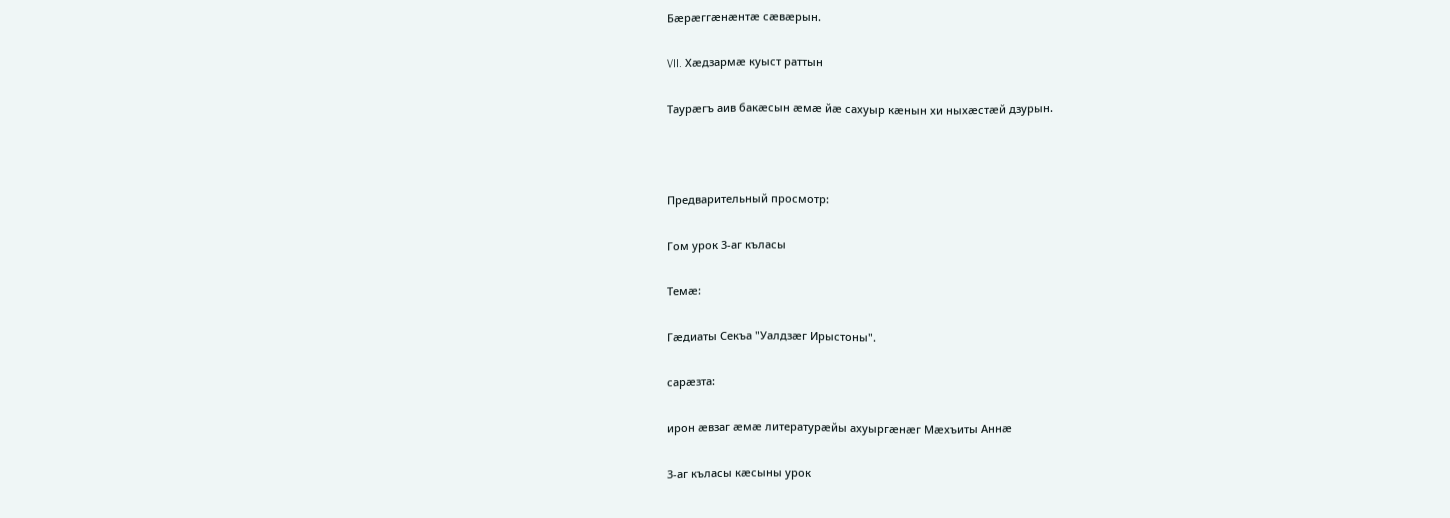Бæрæггæнæнтæ сæвæрын.

VII. Хæдзармæ куыст раттын

Таурæгъ аив бакæсын æмæ йæ сахуыр кæнын хи ныхæстæй дзурын.



Предварительный просмотр:

Гом урок 3-аг къласы

Темæ:

Гæдиаты Секъа "Уалдзæг Ирыстоны".

сарæзта:

ирон æвзаг æмæ литературæйы ахуыргæнæг Мæхъиты Аннæ

3-аг къласы кæсыны урок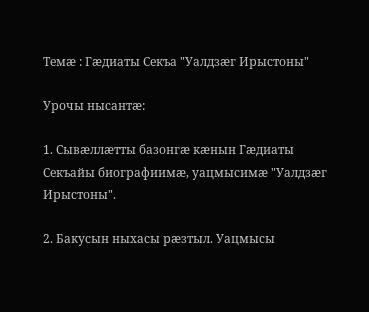Темæ : Гæдиаты Секъа "Уалдзæг Ирыстоны"

Урочы нысантæ:

1. Сывæллæтты базонгæ кæнын Гæдиаты Секъайы биографиимæ, уацмысимæ "Уалдзæг Ирыстоны".

2. Бакусын ныхасы рæзтыл. Уацмысы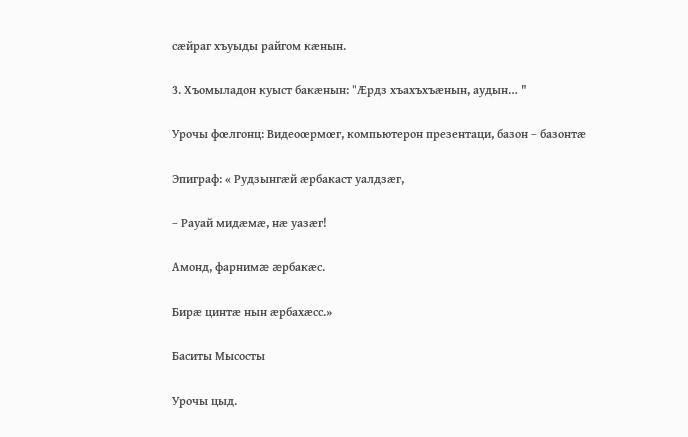сæйраг хъуыды райгом кæнын.

3. Хъомыладон куыст бакæнын: "Æрдз хъахъхъæнын, аудын… "

Урочы фœлгонц: Видеоœрмœг, компьютерон презентаци, базон – базонтæ

Эпиграф: « Рудзынгæй æрбакаст уалдзæг,

– Рауай мидæмæ, нæ уазæг!

Амонд, фарнимæ æрбакæс.

Бирæ цинтæ нын æрбахæсс.»

Баситы Мысосты

Урочы цыд.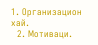1. Организацион хай.
  2. Мотиваци.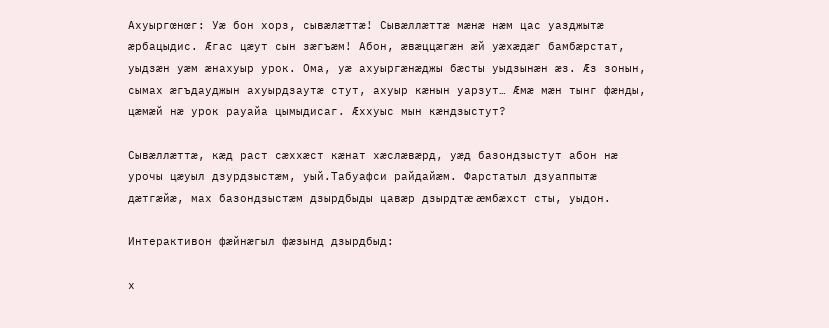Ахуыргœнœг: Уæ бон хорз, сывæлæттæ! Сывæллæттæ мæнæ нæм цас уазджытæ æрбацыдис. Æгас цæут сын зæгъæм! Абон, æвæццæгæн æй уæхæдæг бамбæрстат, уыдзæн уæм æнахуыр урок. Ома, уæ ахуыргæнæджы бæсты уыдзынæн æз. Æз зонын, сымах æгъдауджын ахуырдзаутæ стут, ахуыр кæнын уарзут… Æмæ мæн тынг фæнды, цæмæй нæ урок рауайа цымыдисаг. Æххуыс мын кæндзыстут?

Сывæллæттæ, кæд раст сæххæст кæнат хæслæвæрд, уæд базондзыстут абон нæ урочы цæуыл дзурдзыстæм, уый.Табуафси райдайæм. Фарстатыл дзуаппытæ дæтгæйæ, мах базондзыстæм дзырдбыды цавæр дзырдтæ æмбæхст сты, уыдон.

Интерактивон фæйнæгыл фæзынд дзырдбыд:

х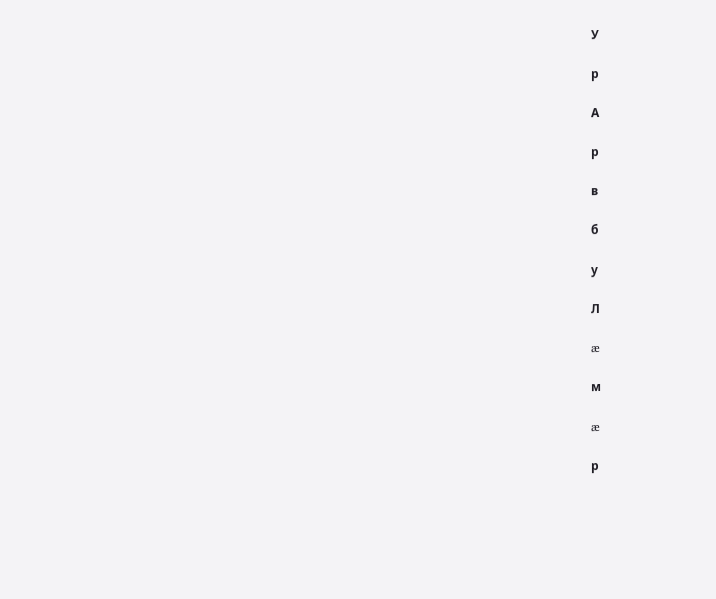У

р

А

р

в

б

у

Л

æ

м

æ

р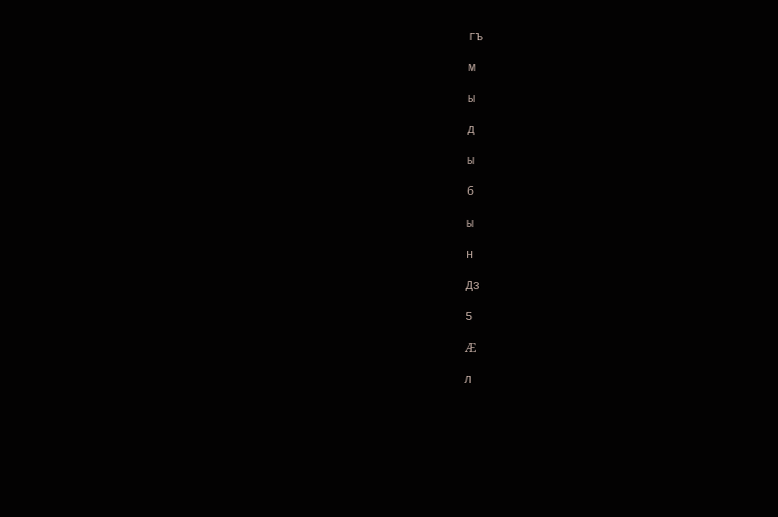гъ

м

ы

д

ы

б

ы

н

Дз

5

Æ

л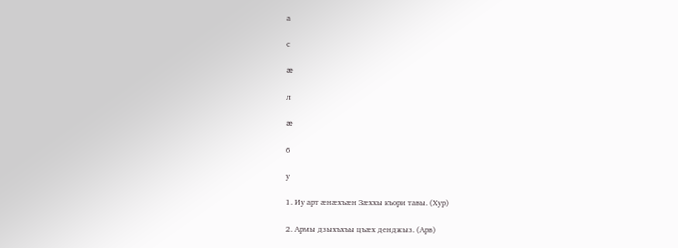а

с

æ

л

æ

б

у

1. Иу арт æнæхъæн Зæххы къори тавы. (Хур)

2. Армы дзыхъхъы цъæх денджыз. (Арв)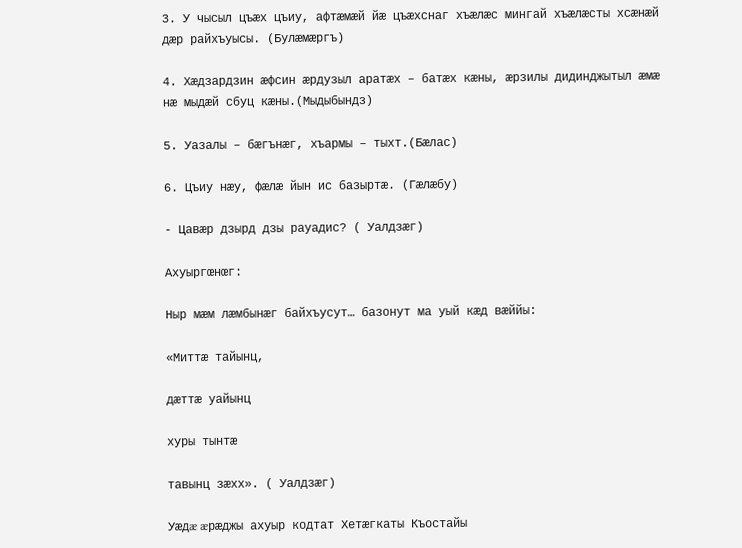3. У чысыл цъæх цъиу, афтæмæй йæ цъæхснаг хъæлæс мингай хъæлæсты хсæнæй дæр райхъуысы. (Булæмæргъ)

4. Хæдзардзин æфсин æрдузыл аратæх – батæх кæны, æрзилы дидинджытыл æмæ нæ мыдæй сбуц кæны.(Мыдыбындз)

5. Уазалы – бæгънæг, хъармы – тыхт.(Бæлас)

6. Цъиу нæу, фæлæ йын ис базыртæ. (Гæлæбу)

- Цавæр дзырд дзы рауадис? ( Уалдзæг)

Ахуыргœнœг:

Ныр мæм лæмбынæг байхъусут… базонут ма уый кæд вæййы:

«Миттæ тайынц,

дæттæ уайынц

хуры тынтæ

тавынц зæхх». ( Уалдзæг)

Уæдæ æрæджы ахуыр кодтат Хетæгкаты Къостайы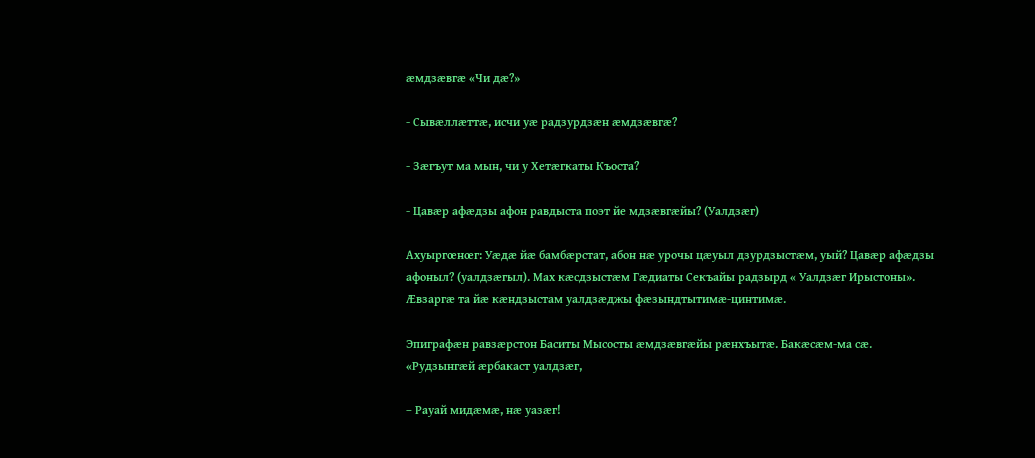æмдзæвгæ «Чи дæ?»

- Сывæллæттæ, исчи уæ радзурдзæн æмдзæвгæ?

- Зæгъут ма мын, чи у Хетæгкаты Къоста?

- Цавæр афæдзы афон равдыста поэт йе мдзæвгæйы? (Уалдзæг)

Ахуыргœнœг: Уæдæ йæ бамбæрстат, абон нæ урочы цæуыл дзурдзыстæм, уый? Цавæр афæдзы афоныл? (уалдзæгыл). Мах кæсдзыстæм Гæдиаты Секъайы радзырд « Уалдзæг Ирыстоны». Æвзаргæ та йæ кæндзыстам уалдзæджы фæзындтытимæ-цинтимæ.

Эпиграфæн равзæрстон Баситы Мысосты æмдзæвгæйы рæнхъытæ. Бакæсæм-ма сæ. «Рудзынгæй æрбакаст уалдзæг,

– Рауай мидæмæ, нæ уазæг!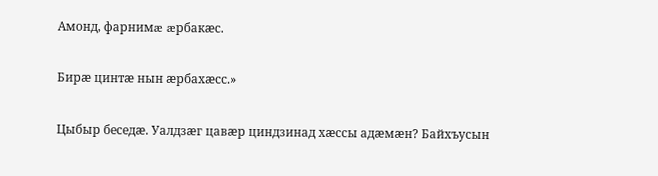Амонд, фарнимæ æрбакæс.

Бирæ цинтæ нын æрбахæсс.»

Цыбыр беседæ. Уалдзæг цавæр циндзинад хæссы адæмæн? Байхъусын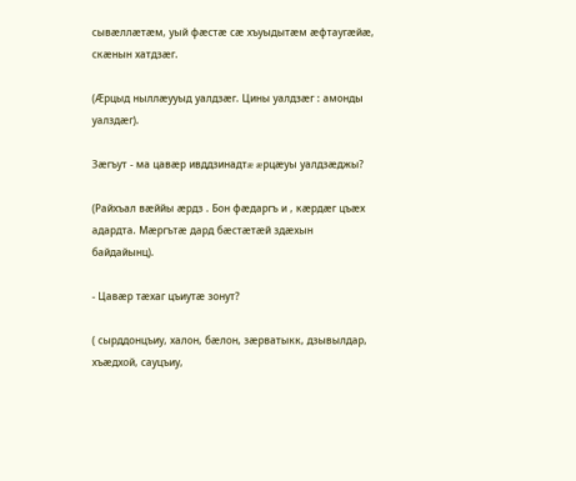сывæллæтæм, уый фæстæ сæ хъуыдытæм æфтаугæйæ, скæнын хатдзæг.

(Ӕрцыд ныллæууыд уалдзæг. Цины уалдзæг : амонды уалздæг).

Зæгъут - ма цавæр ивддзинадтæ æрцæуы уалдзæджы?

(Райхъал вæййы æрдз . Бон фæдаргъ и , кæрдæг цъæх адардта. Мæргътæ дард бæстæтæй здæхын байдайынц).

- Цавæр тæхаг цъиутæ зонут?

( сырддонцъиу, халон, бæлон, зæрватыкк, дзывылдар, хъæдхой, сауцъиу,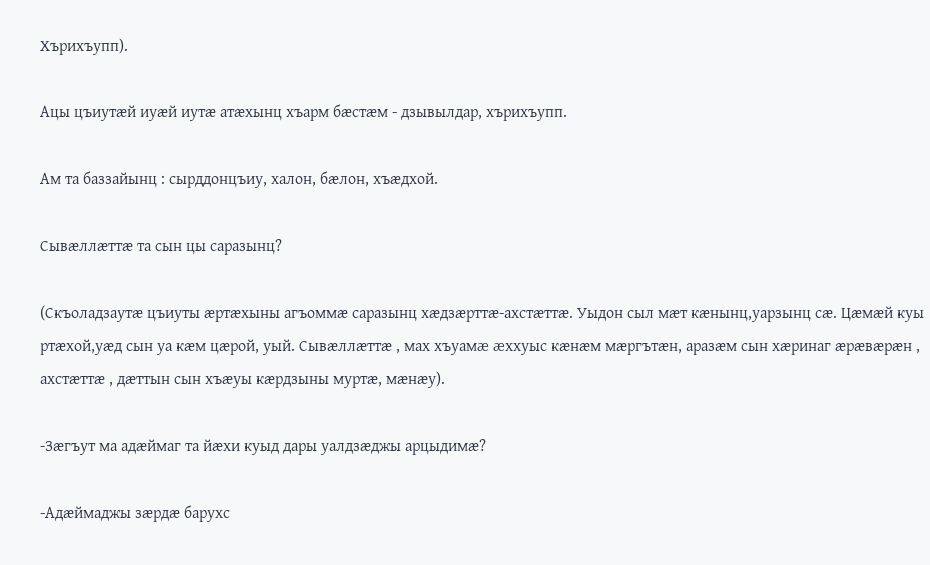Хърихъупп).

Ацы цъиутæй иуæй иутæ атæхынц хъарм бæстæм - дзывылдар, хърихъупп.

Ам та баззайынц : сырддонцъиу, халон, бæлон, хъæдхой.

Сывæллæттæ та сын цы саразынц?

(Скъоладзаутæ цъиуты æртæхыны агъоммæ саразынц хæдзæрттæ-ахстæттæ. Уыдон сыл мæт кæнынц,уарзынц сæ. Цæмæй куы ртæхой,уæд сын уа кæм цæрой, уый. Сывæллæттæ , мах хъуамæ æххуыс кæнæм мæргътæн, аразæм сын хæринаг æрæвæрæн , ахстæттæ , дæттын сын хъæуы кæрдзыны муртæ, мæнæу).

-Зæгъут ма адæймаг та йæхи куыд дары уалдзæджы арцыдимæ?

-Адæймаджы зæрдæ барухс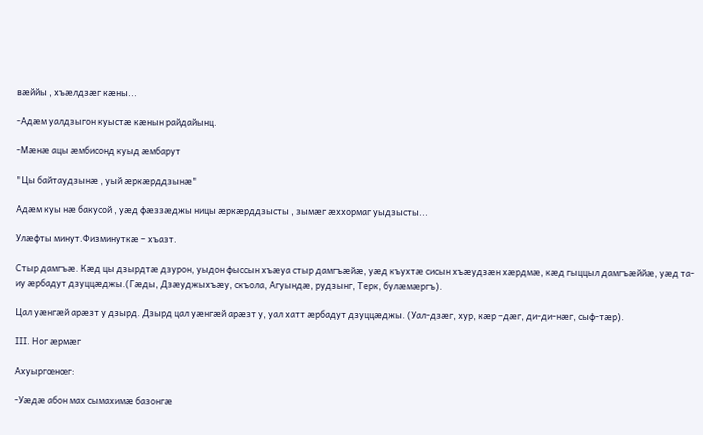вæййы , хъæлдзæг кæны...

-Адæм уалдзыгон куыстæ кæнын райдайынц.

-Мæнæ ацы æмбисонд куыд æмбарут

"Цы байтаудзынæ , уый æркæрддзынæ"

Адæм куы нæ бакусой , уæд фæззæджы ницы æркæрддзысты , зымæг æххормаг уыдзысты...

Улæфты минут.Физминуткæ – хъазт.

Стыр дамгъæ. Кæд цы дзырдтæ дзурон, уыдон фыссын хъæуа стыр дамгъæйæ, уæд къухтæ сисын хъæудзæн хæрдмæ, кæд гыццыл дамгъæййæ, уæд та-иу æрбадут дзуццæджы.(Гæды, Дзæуджыхъæу, скъола, Агуындæ, рудзынг, Терк, булæмæргъ).

Цал уæнгæй арæзт у дзырд. Дзырд цал уæнгæй арæзт у, уал хатт æрбадут дзуццæджы. (Уал-дзæг, хур, кæр –дæг, ди-ди-нæг, сыф-тæр).

III. Ног æрмæг

Ахуыргœнœг:

-Уæдæ абон мах сымахимæ базонгæ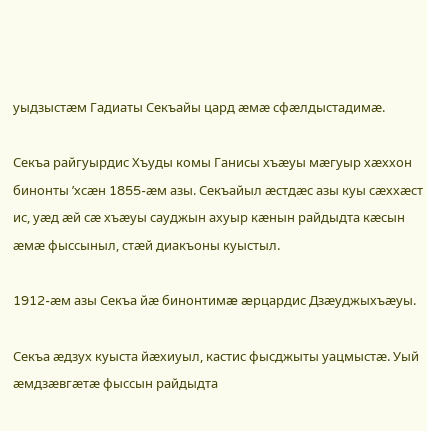уыдзыстæм Гадиаты Секъайы цард æмæ сфæлдыстадимæ.

Секъа райгуырдис Хъуды комы Ганисы хъæуы мæгуыр хæххон бинонты ’хсæн 1855-æм азы. Секъайыл æстдæс азы куы сæххæст ис, уæд æй сæ хъæуы сауджын ахуыр кæнын райдыдта кæсын æмæ фыссыныл, стæй диакъоны куыстыл.

1912-æм азы Секъа йæ бинонтимæ æрцардис Дзæуджыхъæуы.

Секъа æдзух куыста йæхиуыл, кастис фысджыты уацмыстæ. Уый æмдзæвгæтæ фыссын райдыдта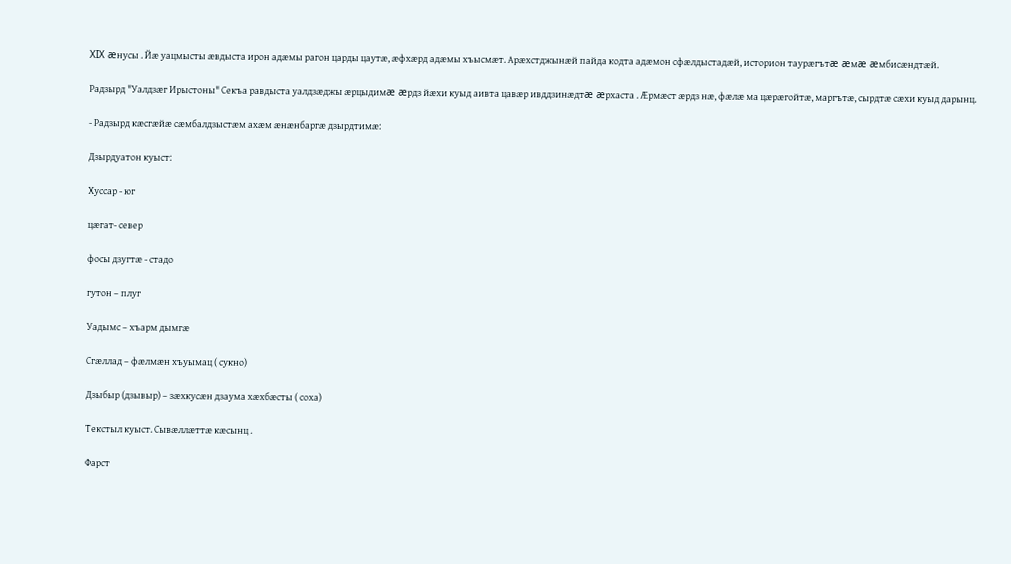XIX æнусы . Йæ уацмысты æвдыста ирон адæмы рагон царды цаутæ, æфхæрд адæмы хъысмæт. Арæхстджынæй пайда кодта адæмон сфæлдыстадæй, историон таурæгътæ æмæ æмбисæндтæй.

Радзырд "Уалдзæг Ирыстоны" Секъа равдыста уалдзæджы æрцыдимæ æрдз йæхи куыд аивта цавæр ивддзинæдтæ æрхаста . Ӕрмæст æрдз нæ, фæлæ ма цæрæгойтæ, маргътæ, сырдтæ сæхи куыд дарынц.

- Радзырд кæсгæйæ сæмбалдзыстæм ахæм æнæнбаргæ дзырдтимæ:

Дзырдуатон куыст:

Хуссар - юг

цæгат- север

фосы дзугтæ - стадо

гутон – плуг

Уадымс – хъарм дымгæ

Сгæллад – фæлмæн хъуымац ( сукно)

Дзыбыр (дзывыр) – зæхкусæн дзаума хæхбæсты ( соха)

Текстыл куыст. Сывæллæттæ кæсынц .

Фарст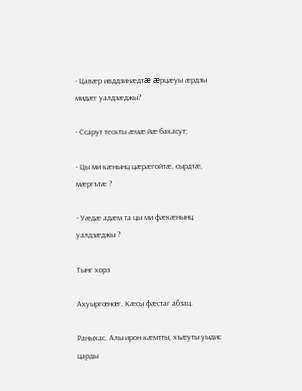- Цавæр ивддзинæдтæ æрцæуы æрдзы мидæг уалдзæджы?

- Ссарут тескты æмæ йæ бакасут;

- Цы ми кæнынц цæрæгойтæ, сырдтæ, мæргътæ ?

- Уæдæ адæм та цы ми фæкæнынц уалдзæджы ?

Тынг хорз

Ахуыргœнœг. Кæсы фæстаг абзац.

Раныхас. Алы ирон кæмтты, хъæуты уыдис царды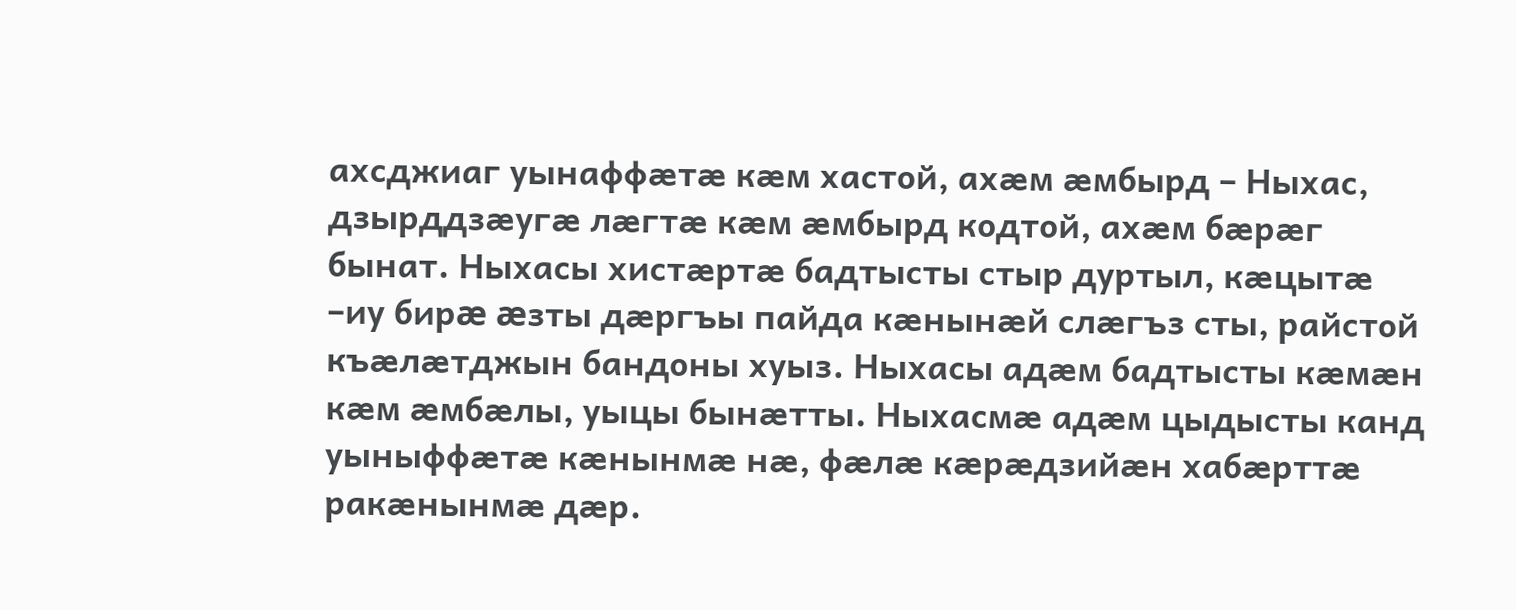ахсджиаг уынаффæтæ кæм хастой, ахæм æмбырд – Ныхас, дзырддзæугæ лæгтæ кæм æмбырд кодтой, ахæм бæрæг бынат. Ныхасы хистæртæ бадтысты стыр дуртыл, кæцытæ –иу бирæ æзты дæргъы пайда кæнынæй слæгъз сты, райстой къæлæтджын бандоны хуыз. Ныхасы адæм бадтысты кæмæн кæм æмбæлы, уыцы бынæтты. Ныхасмæ адæм цыдысты канд уыныффæтæ кæнынмæ нæ, фæлæ кæрæдзийæн хабæрттæ ракæнынмæ дæр.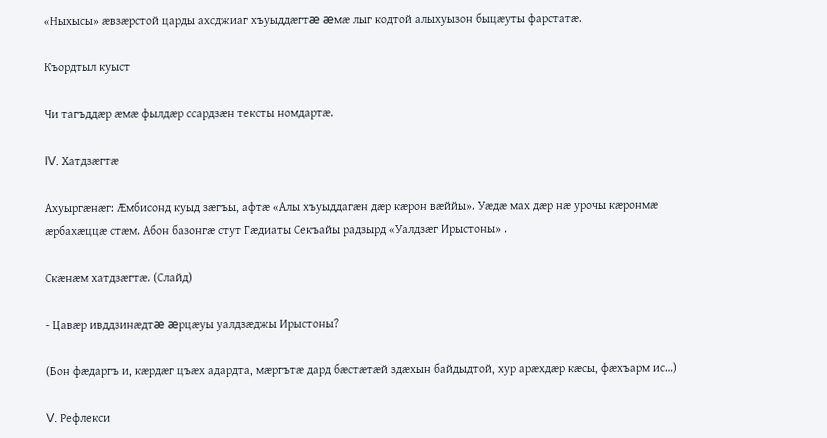«Ныхысы» æвзæрстой царды ахсджиаг хъуыддæгтæ æмæ лыг кодтой алыхуызон быцæуты фарстатæ.

Къордтыл куыст

Чи тагъддæр æмæ фылдæр ссардзæн тексты номдартæ.

IV. Хатдзæгтæ

Ахуыргæнæг: Æмбисонд куыд зæгъы, афтæ «Алы хъуыддагæн дæр кæрон вæййы». Уæдæ мах дæр нæ урочы кæронмæ æрбахæццæ стæм. Абон базонгæ стут Гæдиаты Секъайы радзырд «Уалдзæг Ирыстоны» .

Скæнæм хатдзæгтæ. (Слайд)

- Цавæр ивддзинæдтæ æрцæуы уалдзæджы Ирыстоны?

(Бон фæдаргъ и, кæрдæг цъæх адардта, мæргътæ дард бæстæтæй здæхын байдыдтой, хур арæхдæр кæсы, фæхъарм ис…)

V. Рефлекси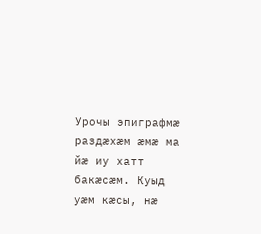Урочы эпиграфмæ раздæхæм æмæ ма йæ иу хатт бакæсæм. Куыд уæм кæсы, нæ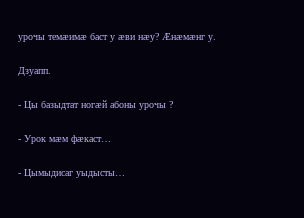урочы темæимæ баст у æви нæу? Æнæмæнг у.

Дзуапп.

- Цы базыдтат ногæй абоны урочы ?

- Урок мæм фæкаст…

- Цымыдисаг уыдысты…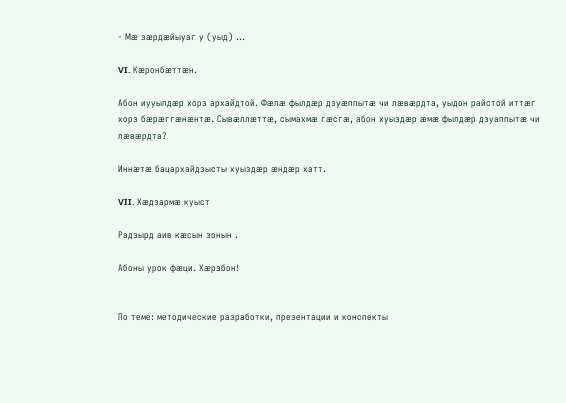- Мæ зæрдæйыуаг у (уыд) …

VI. Кæронбæттæн.

Абон иууылдæр хорз архайдтой. Фæлæ фылдæр дзуæппытæ чи лæвæрдта, уыдон райстой иттæг хорз бæрæггæнæнтæ. Сывæллæттæ, сымахмæ гæсгæ, абон хуыздæр æмæ фылдæр дзуаппытæ чи лæвæрдта?

Иннæтæ бацархайдзысты хуыздæр æндæр хатт.

VII. Хæдзармæ куыст

Радзырд аив кæсын зонын .

Абоны урок фæци. Хæрзбон!


По теме: методические разработки, презентации и конспекты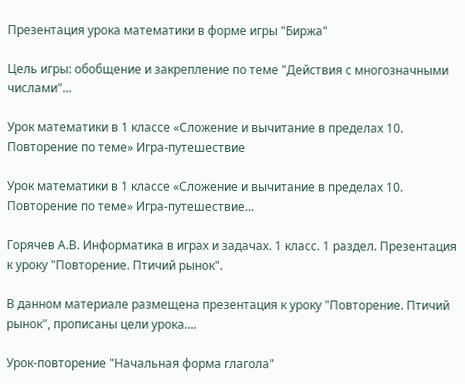Презентация урока математики в форме игры "Биржа"

Цель игры: обобщение и закрепление по теме "Действия с многозначными числами"...

Урок математики в 1 классе «Сложение и вычитание в пределах 10. Повторение по теме» Игра-путешествие

Урок математики в 1 классе «Сложение и вычитание в пределах 10. Повторение по теме» Игра-путешествие...

Горячев А.В. Информатика в играх и задачах. 1 класс. 1 раздел. Презентация к уроку "Повторение. Птичий рынок".

В данном материале размещена презентация к уроку "Повторение. Птичий рынок", прописаны цели урока....

Урок-повторение "Начальная форма глагола"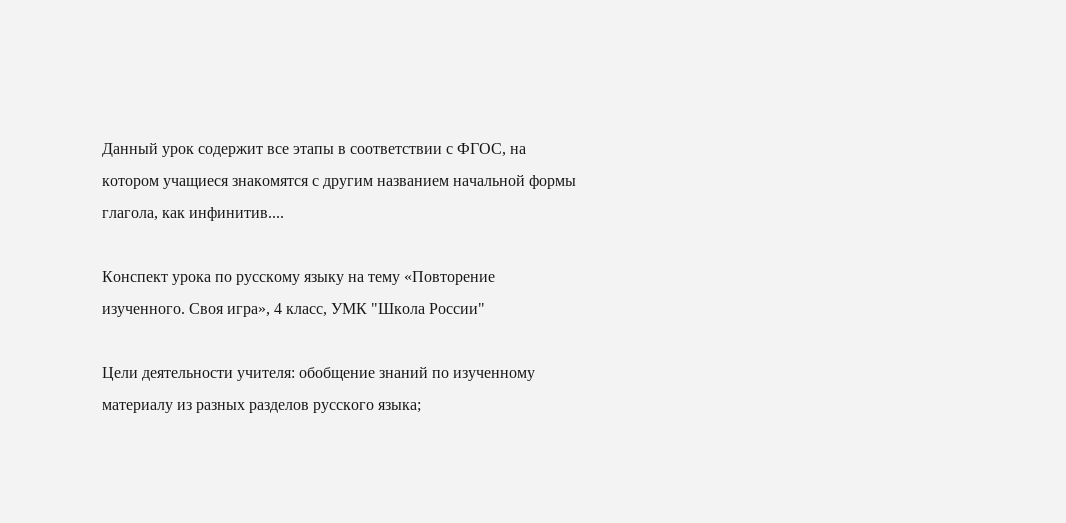Данный урок содержит все этапы в соответствии с ФГОС, на котором учащиеся знакомятся с другим названием начальной формы глагола, как инфинитив....

Конспект урока по русскому языку на тему «Повторение изученного. Своя игра», 4 класс, УМК "Школа России"

Цели деятельности учителя: обобщение знаний по изученному материалу из разных разделов русского языка;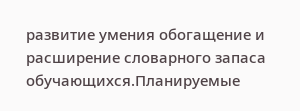развитие умения обогащение и расширение словарного запаса обучающихся.Планируемые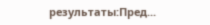результаты:Пред...